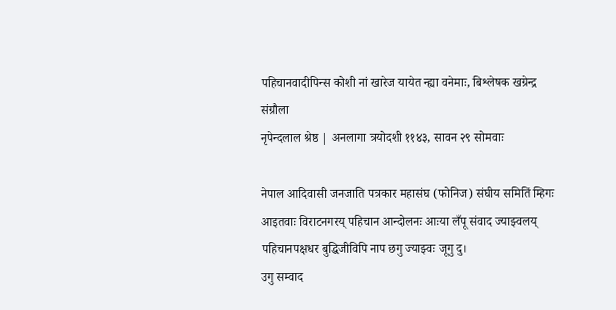पहिचानवादीपिन्स कोशी नां खारेज यायेत न्ह्या वनेमाः, बिश्लेषक खग्रेन्द्र संग्रौला
नृपेन्दलाल श्रेष्ठ | अनलागा त्रयोदशी ११४३, सावन २९ सोमवाः

नेपाल आदिवासी जनजाति पत्रकार महासंघ (फोनिज) संघीय समितिं म्हिगः आइतवाः विराटनगरय् पहिचान आन्दोलनः आःया लँपू संवाद ज्याझ्वलय् पहिचानपक्षधर बुद्धिजीविपि नाप छगु ज्याझ्वः जूगु दु।
उगु सम्वाद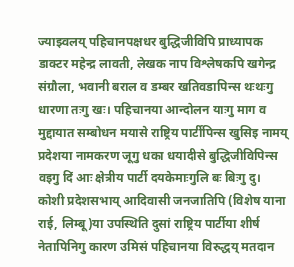ज्याझ्वलय् पहिचानपक्षधर बुद्धिजीविपि प्राध्यापक डाक्टर महेन्द्र लावती, लेखक नाप विश्लेषकपि खगेन्द्र संग्रौला, भवानी बराल व डम्बर खतिवडापिन्स थःथःगु धारणा तःगु खः। पहिचानया आन्दोलन याःगु माग व मुद्दायात सम्बोधन मयासे राष्ट्रिय पार्टीपिन्स खुसिइ नामय् प्रदेशया नामकरण जूगु धका धयादीसे बुद्धिजीविपिन्स वइगु दिं आः क्षेत्रीय पार्टी दयकेमाःगुलि बः बिःगु दु। कोशी प्रदेशसभाय् आदिवासी जनजातिपि (विशेष याना राई, लिम्बू)या उपस्थिति दुसां राष्ट्रिय पार्टीया शीर्ष नेतापिनिगु कारण उमिसं पहिचानया विरुद्धय् मतदान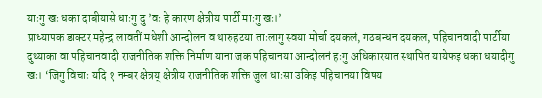याःगु खः धका दाबीयासे धाःगु दु ’वः हे कारण क्षेत्रीय पार्टी माःगु खः।’
प्राध्यापक डाक्टर महेन्द्र लावतीं मधेशी आन्दोलन व थारुहटया ताःलागु स्वया मोर्चा दयकलं, गठबन्धन दयकल, पहिचानवादी पार्टीया दुथ्याका वा पहिचानवादी राजनीतिक शक्ति निर्माण याना जक पहिचानया आन्दोलनं हःगु अधिकारयात स्थापित यायेफइ धका धयादीगु खः। ‘जिगु विचाः यदि १ नम्बर क्षेत्रय् क्षेत्रीय राजनीतिक शक्ति जुल धाःसा उकिइ पहिचानया विषय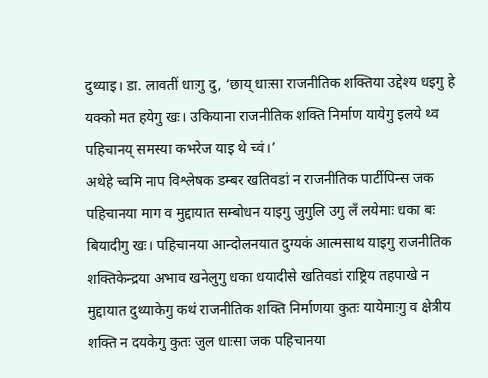दुथ्याइ। डा. लावतीं धाःगु दु, ‘छाय् धाःसा राजनीतिक शक्तिया उद्देश्य धइगु हे यक्को मत हयेगु खः। उकियाना राजनीतिक शक्ति निर्माण यायेगु इलये थ्व पहिचानय् समस्या कभरेज याइ थे च्वं।’
अथेहे च्वमि नाप विश्लेषक डम्बर खतिवडां न राजनीतिक पार्टीपिन्स जक पहिचानया माग व मुद्दायात सम्बोधन याइगु जुगुलि उगु लँ लयेमाः धका बः बियादीगु खः। पहिचानया आन्दोलनयात दुग्यकं आत्मसाथ याइगु राजनीतिक शक्तिकेन्द्रया अभाव खनेलुगु धका धयादीसे खतिवडां राष्ट्रिय तहपाखे न मुद्दायात दुथ्याकेगु कथं राजनीतिक शक्ति निर्माणया कुतः यायेमाःगु व क्षेत्रीय शक्ति न दयकेगु कुतः जुल धाःसा जक पहिचानया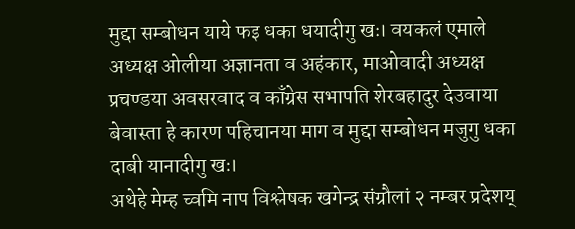मुद्दा सम्बोधन याये फइ धका धयादीगु खः। वयकलं एमाले अध्यक्ष ओलीया अज्ञानता व अहंकार, माओवादी अध्यक्ष प्रचण्डया अवसरवाद व काँग्रेस सभापति शेरबहादुर देउवाया बेवास्ता हे कारण पहिचानया माग व मुद्दा सम्बोधन मजुगु धका दाबी यानादीगु खः।
अथेहे मेम्ह च्वमि नाप विश्लेषक खगेन्द्र संग्रौलां २ नम्बर प्रदेशय्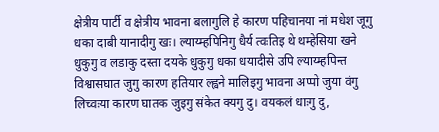क्षेत्रीय पार्टी व क्षेत्रीय भावना बलागुलि हे कारण पहिचानया नां मधेश जूगु धका दाबी यानादीगु खः। ल्याय्म्हपिनिगु धैर्य त्वःतिइ थे थम्हेसिया खने धुकुगु व लडाकु दस्ता दयके धुकुगु धका धयादीसे उपि ल्याय्म्हपिन्त विश्वासघात जुगु कारण हतियार ल्ह्वने मालिइगु भावना अप्पो जुया वंगु लिच्वःया कारण घातक जुइगु संकेत क्यगु दु। वयकलं धाःगु दु,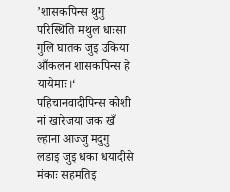’शासकपिन्स थुगु परिस्थिति मथुल धाःसा गुलि घातक जुइ उकिया आँकलन शासकपिन्स हे यायेमाः।‘
पहिचानवादीपिन्स कोशी नां खारेजया जक खँ ल्हाना आज्जु मदुगु लडाइ जुइ धका धयादीसे मंकाः सहमतिइ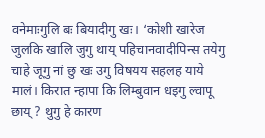वनेमाःगुलि बः बियादीगु खः। ‘कोशी खारेज जुलकि खालि जुगु थाय् पहिचानवादीपिन्स तयेगु चाहे जूगु नां छु खः उगु विषयय सहलह याये मालं। किरात न्हापा कि लिम्बुवान धइगु ल्वापू छाय् ? थुगु हे कारण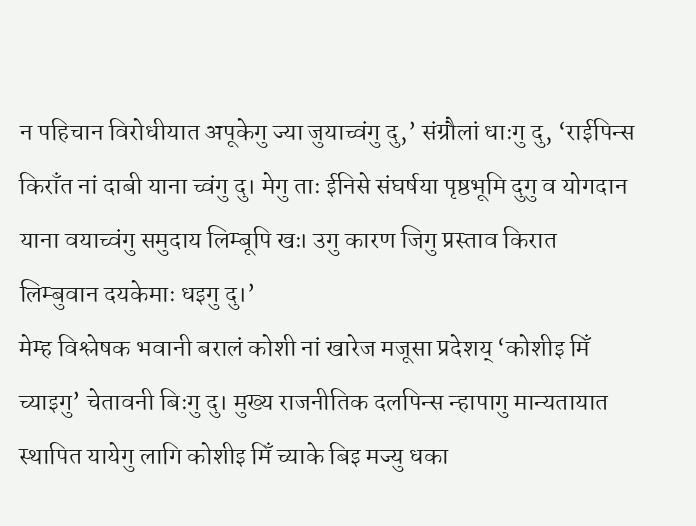न पहिचान विरोधीयात अपूकेगु ज्या जुयाच्वंगु दु,’ संग्रौलां धाःगु दु, ‘राईपिन्स किराँत नां दाबी याना च्वंगु दु। मेगु ताः ईनिसे संघर्षया पृष्ठभूमि दुगु व योगदान याना वयाच्वंगु समुदाय लिम्बूपि खः। उगु कारण जिगु प्रस्ताव किरात लिम्बुवान दयकेमाः धइगु दु।’
मेम्ह विश्लेषक भवानी बरालं कोशी नां खारेज मजूसा प्रदेशय् ‘कोशीइ मिँ च्याइगु’ चेतावनी बिःगु दु। मुख्य राजनीतिक दलपिन्स न्हापागु मान्यतायात स्थापित यायेगु लागि कोशीइ मिँ च्याके बिइ मज्यु धका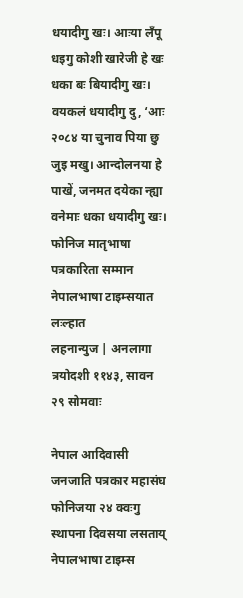धयादीगु खः। आःया लँपू धइगु कोशी खारेजी हे खः धका बः बियादीगु खः। वयकलं धयादीगु दु, ‘आः २०८४ या चुनाव पिया छु जुइ मखु। आन्दोलनया हे पाखें, जनमत दयेका न्ह्या वनेमाः धका धयादीगु खः।
फोनिज मातृभाषा पत्रकारिता सम्मान नेपालभाषा टाइम्सयात लःल्हात
लहनान्युज | अनलागा त्रयोदशी ११४३, सावन २९ सोमवाः

नेपाल आदिवासी जनजाति पत्रकार महासंघ फोनिजया २४ क्वःगु स्थापना दिवसया लसताय् नेपालभाषा टाइम्स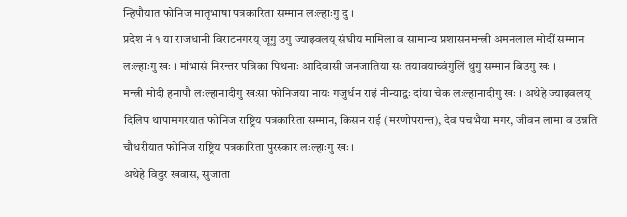न्हिपौयात फोनिज मातृभाषा पत्रकारिता सम्मान लःल्हाःगु दु ।
प्रदेश नं १ या राजधानी विराटनगरय् जूगु उगु ज्याझ्वलय् संघीय मामिला व सामान्य प्रशासनमन्त्री अमनलाल मोदीं सम्मान लःल्हाःगु खः । मांभासं निरन्तर पत्रिका पिथनाः आदिवासी जनजातिया सः तयावयाच्वंगुलिं थुगु सम्मान बिउगु खः ।
मन्त्री मोदी हनापौ लःल्हानादीगु खःसा फोनिजया नायः गजुर्धन राइं नीन्याद्वः दांया चेक लःल्हानादीगु खः । अथेहे ज्याझ्वलय् दिलिप थापामगरयात फोनिज राष्ट्रिय पत्रकारिता सम्मान, किसन राई (मरणोपरान्त), देव पचभैया मगर, जीवन लामा व उन्नति चौधरीयात फोनिज राष्ट्रिय पत्रकारिता पुरस्कार लःल्हाःगु खः ।
अथेहे विदुर खवास, सुजाता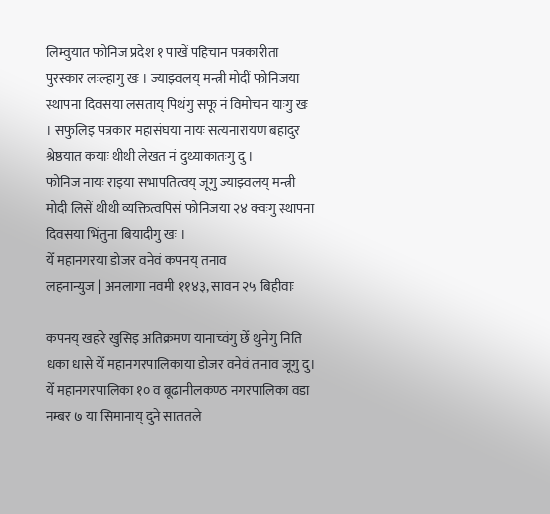लिम्वुयात फोनिज प्रदेश १ पाखें पहिचान पत्रकारीता पुरस्कार लःल्हागु खः । ज्याझ्वलय् मन्त्री मोदीं फोनिजया स्थापना दिवसया लसताय् पिथंगु सफू नं विमोचन याःगु खः । सफुलिइ पत्रकार महासंघया नायः सत्यनारायण बहादुर श्रेष्ठयात कयाः थीथी लेखत नं दुथ्याकातःगु दु ।
फोनिज नायः राइया सभापतित्वय् जूगु ज्याझ्वलय् मन्त्री मोदी लिसें थीथी व्यक्तित्वपिसं फोनिजया २४ क्वःगु स्थापना दिवसया भिंतुना बियादीगु खः ।
येँ महानगरया डोजर वनेवं कपनय् तनाव
लहनान्युज | अनलागा नवमी ११४३, सावन २५ बिहीवाः

कपनय् खहरे खुसिइ अतिक्रमण यानाच्वंगु छेँ थुनेगु निति धका धासे येँ महानगरपालिकाया डोजर वनेवं तनाव जूगु दु।
येँ महानगरपालिका १० व बूढानीलकण्ठ नगरपालिका वडा नम्बर ७ या सिमानाय् दुने साततले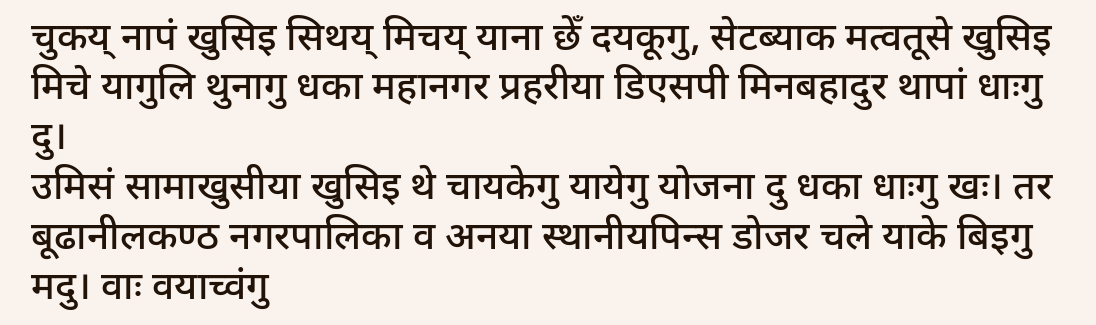चुकय् नापं खुसिइ सिथय् मिचय् याना छेँ दयकूगु, सेटब्याक मत्वतूसे खुसिइ मिचे यागुलि थुनागु धका महानगर प्रहरीया डिएसपी मिनबहादुर थापां धाःगु दु।
उमिसं सामाखुसीया खुसिइ थे चायकेगु यायेगु योजना दु धका धाःगु खः। तर बूढानीलकण्ठ नगरपालिका व अनया स्थानीयपिन्स डोजर चले याके बिइगु मदु। वाः वयाच्वंगु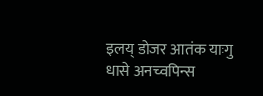इलय् डोजर आतंक याःगु धासे अनच्वपिन्स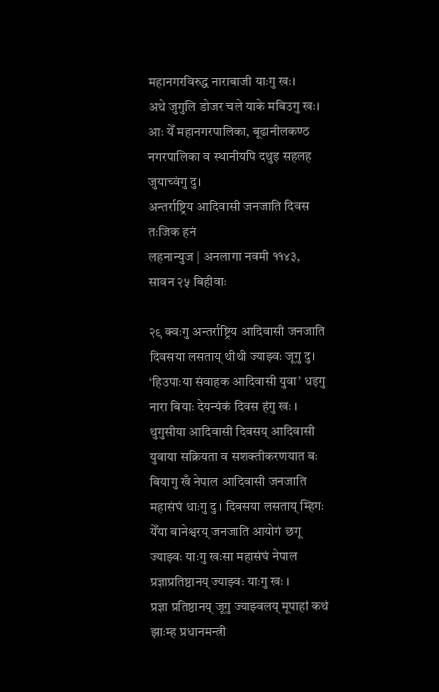महानगरविरुद्ध नाराबाजी याःगु खः।
अथे जुगुलि डोजर चले याके मबिउगु खः। आः येँ महानगरपालिका, बूढानीलकण्ठ नगरपालिका व स्थानीयपि दथुइ सहलह जुयाच्वंगु दु।
अन्तर्राष्ट्रिय आदिवासी जनजाति दिवस तःजिक हनं
लहनान्युज | अनलागा नवमी ११४३, सावन २५ बिहीवाः

२९ क्वःगु अन्तर्राष्ट्रिय आदिवासी जनजाति दिवसया लसताय् थीथी ज्याझ्वः जूगु दु। ‘हिउपाःया संवाहक आदिवासी युवा’ धइगु नारा बियाः देयन्यंकं दिवस हंगु खः ।
थुगुसीया आदिवासी दिवसय् आदिवासी युवाया सक्रियता व सशक्तीकरणयात बः बियागु खँ नेपाल आदिवासी जनजाति महासंघं धाःगु दु । दिवसया लसताय् म्हिगः येँया बानेश्वरय् जनजाति आयोगं छगू ज्याझ्वः याःगु खःसा महासंघं नेपाल प्रज्ञाप्रतिष्ठानय् ज्याझ्वः याःगु खः ।
प्रज्ञा प्रतिष्ठानय् जूगु ज्याझ्वलय् मूपाहां कथं झाःम्ह प्रधानमन्त्री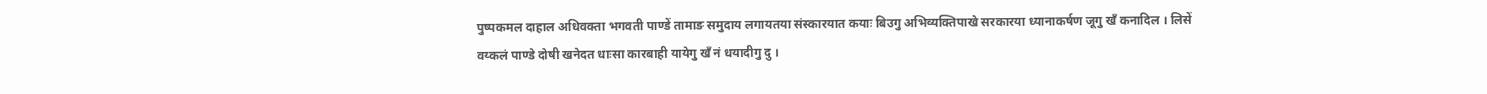पुष्पकमल दाहाल अधिवक्ता भगवती पाण्डें तामाङ समुदाय लगायतया संस्कारयात कयाः बिउगु अभिव्यक्तिपाखे सरकारया ध्यानाकर्षण जूगु खँ कनादिल । लिसें वय्कलं पाण्डे दोषी खनेदत धाःसा कारबाही यायेगु खँ नं धयादीगु दु ।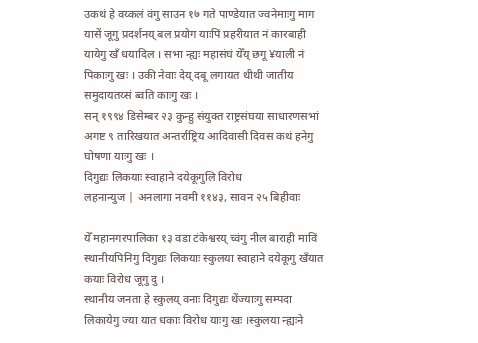उकथं हे वय्कलं वंगु साउन १७ गते पाण्डेयात ज्वनेमाःगु माग यासें जूगु प्रदर्शनय् बल प्रयोग याःपिं प्रहरीयात नं कारबाही यायेगु खँ धयादिल । सभा न्ह्यः महासंघं येँय् छगू ¥याली नं पिकाःगु खः । उकी नेवाः देय् दबू लगायत थीथी जातीय समुदायतय्सं ब्वति काःगु खः ।
सन् १९९४ डिसेम्बर २३ कुन्हु संयुक्त राष्ट्रसंघया साधारणसभां अगष्ट ९ तारिखयात अन्तर्राष्ट्रिय आदिवासी दिवस कथं हनेगु घोषणा याःगु खः ।
दिगुद्यः लिकयाः स्वाहाने दयेकूगुलि विरोध
लहनान्युज | अनलागा नवमी ११४३, सावन २५ बिहीवाः

येँ महानगरपालिका १३ वडा टंकेश्वरय् च्वंगु नील बाराही माविं स्थानीयपिनिगु दिगुद्यः लिकयाः स्कुलया स्वाहाने दयेकूगु खँयात कयाः विरोध जूगु दु ।
स्थानीय जनता हे स्कुलय् वनाः दिगुद्यः थेंज्याःगु सम्पदा लिकायेगु ज्या यात धकाः विरोध याःगु खः ।स्कुलया न्ह्यःने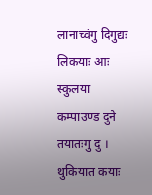लानाच्वंगु दिगुद्यः लिकयाः आः स्कुलया कम्पाउण्ड दुने तयातःगु दु ।
थुकियात कयाः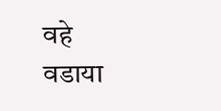वहे वडाया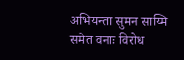अभियन्ता सुमन साय्मि समेत वनाः विरोध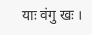याः वंगु खः ।